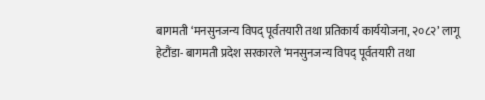बागमती ‘मनसुनजन्य विपद् पूर्वतयारी तथा प्रतिकार्य कार्ययोजना, २०८२’ लागू
हेटौंडा- बागमती प्रदेश सरकारले ‘मनसुनजन्य विपद् पूर्वतयारी तथा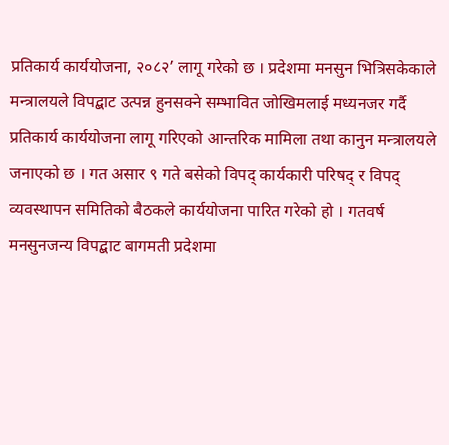प्रतिकार्य कार्ययोजना, २०८२’ लागू गरेको छ । प्रदेशमा मनसुन भित्रिसकेकाले मन्त्रालयले विपद्बाट उत्पन्न हुनसक्ने सम्भावित जोखिमलाई मध्यनजर गर्दै प्रतिकार्य कार्ययोजना लागू गरिएको आन्तरिक मामिला तथा कानुन मन्त्रालयले जनाएको छ । गत असार ९ गते बसेको विपद् कार्यकारी परिषद् र विपद् व्यवस्थापन समितिको बैठकले कार्ययोजना पारित गरेको हो । गतवर्ष मनसुनजन्य विपद्बाट बागमती प्रदेशमा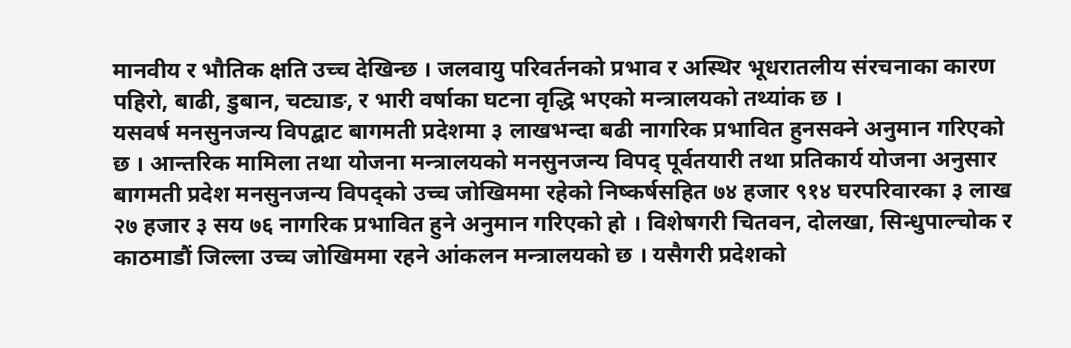मानवीय र भौतिक क्षति उच्च देखिन्छ । जलवायु परिवर्तनको प्रभाव र अस्थिर भूधरातलीय संरचनाका कारण पहिरो, बाढी, डुबान, चट्याङ, र भारी वर्षाका घटना वृद्धि भएको मन्त्रालयको तथ्यांक छ ।
यसवर्ष मनसुनजन्य विपद्बाट बागमती प्रदेशमा ३ लाखभन्दा बढी नागरिक प्रभावित हुनसक्ने अनुमान गरिएको छ । आन्तरिक मामिला तथा योजना मन्त्रालयको मनसुनजन्य विपद् पूर्वतयारी तथा प्रतिकार्य योजना अनुसार बागमती प्रदेश मनसुनजन्य विपद्को उच्च जोखिममा रहेको निष्कर्षसहित ७४ हजार ९१४ घरपरिवारका ३ लाख २७ हजार ३ सय ७६ नागरिक प्रभावित हुने अनुमान गरिएको हो । विशेषगरी चितवन, दोलखा, सिन्धुपाल्चोक र काठमाडौं जिल्ला उच्च जोखिममा रहने आंकलन मन्त्रालयको छ । यसैगरी प्रदेशको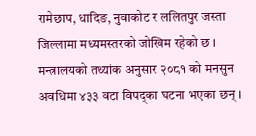रामेछाप, धादिङ, नुवाकोट र ललितपुर जस्ता जिल्लामा मध्यमस्तरको जोखिम रहेको छ ।
मन्त्रालयको तथ्यांक अनुसार २०८१ को मनसुन अवधिमा ४३३ वटा विपद्का घटना भएका छन् ।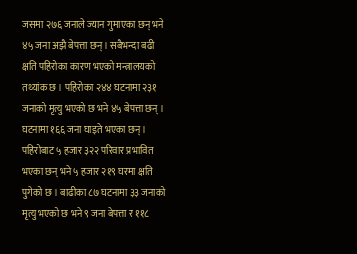जसमा २७६ जनाले ज्यान गुमाएका छन् भने ४५ जना अझै बेपत्ता छन् । सबैभन्दा बढी क्षति पहिरोका कारण भएको मन्त्रालयको तथ्यांक छ । पहिरोका २४४ घटनामा २३१ जनाको मृत्यु भएको छ भने ४५ बेपत्ता छन् । घटनामा १६६ जना घाइते भएका छन् ।
पहिरोबाट ५ हजार ३२२ परिवार प्रभावित भएका छन् भने ५ हजार २१९ घरमा क्षति पुगेको छ । बाढीका ८७ घटनामा ३३ जनाको मृत्यु भएको छ भने ९ जना बेपत्ता र ११८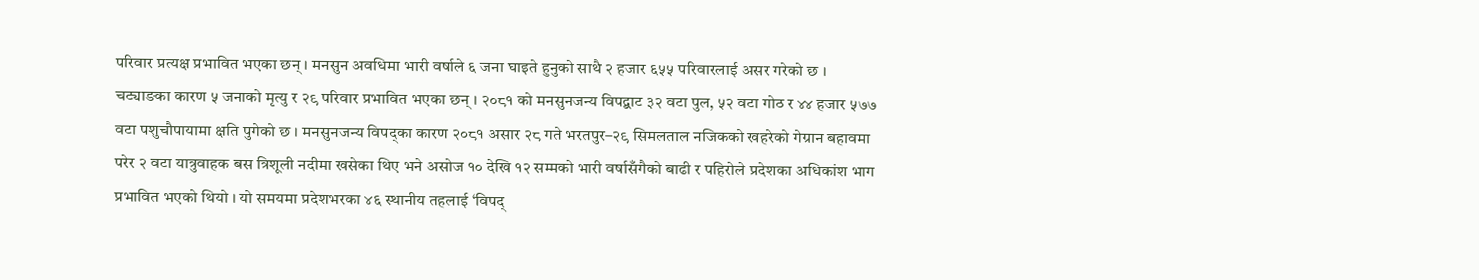परिवार प्रत्यक्ष प्रभावित भएका छन् । मनसुन अवधिमा भारी वर्षाले ६ जना घाइते हुनुको साथै २ हजार ६५५ परिवारलाई असर गरेको छ । चट्याङका कारण ५ जनाको मृत्यु र २९ परिवार प्रभावित भएका छन् । २०८१ को मनसुनजन्य विपद्बाट ३२ वटा पुल, ५२ वटा गोठ र ४४ हजार ५७७ वटा पशुचौपायामा क्षति पुगेको छ । मनसुनजन्य विपद्का कारण २०८१ असार २८ गते भरतपुर–२९ सिमलताल नजिकको खहरेको गेग्रान बहावमा परेर २ वटा यात्रुवाहक बस त्रिशूली नदीमा खसेका थिए भने असोज १० देखि १२ सम्मको भारी वर्षासँगैको बाढी र पहिरोले प्रदेशका अधिकांश भाग प्रभावित भएको थियो । यो समयमा प्रदेशभरका ४६ स्थानीय तहलाई ‘विपद्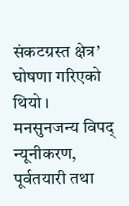संकटग्रस्त क्षेत्र’ घोषणा गरिएको थियो ।
मनसुनजन्य विपद् न्यूनीकरण, पूर्वतयारी तथा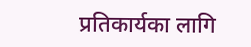प्रतिकार्यका लागि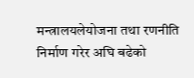मन्त्रालयलेयोजना तथा रणनीति निर्माण गरेर अघि बढेको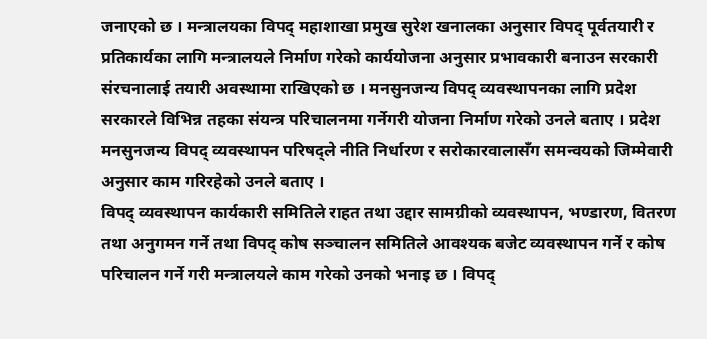जनाएको छ । मन्त्रालयका विपद् महाशाखा प्रमुख सुरेश खनालका अनुसार विपद् पूर्वतयारी र प्रतिकार्यका लागि मन्त्रालयले निर्माण गरेको कार्ययोजना अनुसार प्रभावकारी बनाउन सरकारी संरचनालाई तयारी अवस्थामा राखिएको छ । मनसुनजन्य विपद् व्यवस्थापनका लागि प्रदेश सरकारले विभिन्न तहका संयन्त्र परिचालनमा गर्नेगरी योजना निर्माण गरेको उनले बताए । प्रदेश मनसुनजन्य विपद् व्यवस्थापन परिषद्ले नीति निर्धारण र सरोकारवालासँग समन्वयको जिम्मेवारी अनुसार काम गरिरहेको उनले बताए ।
विपद् व्यवस्थापन कार्यकारी समितिले राहत तथा उद्दार सामग्रीको व्यवस्थापन, भण्डारण, वितरण तथा अनुगमन गर्ने तथा विपद् कोष सञ्चालन समितिले आवश्यक बजेट व्यवस्थापन गर्ने र कोष परिचालन गर्ने गरी मन्त्रालयले काम गरेको उनको भनाइ छ । विपद्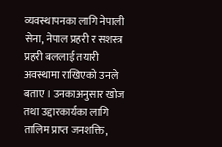व्यवस्थापनका लागि नेपाली सेना, नेपाल प्रहरी र सशस्त्र प्रहरी बललाई तयारी अवस्थामा राखिएको उनले बताए । उनकाअनुसार खोज तथा उद्दारकार्यका लागि तालिम प्राप्त जनशक्ति,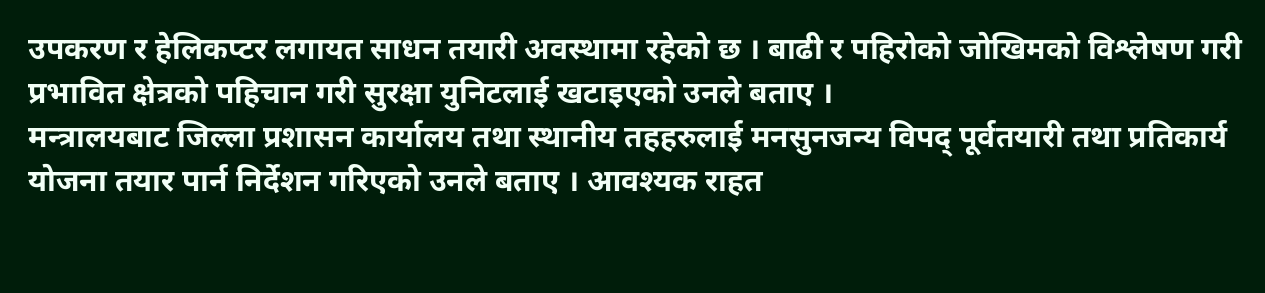उपकरण र हेलिकप्टर लगायत साधन तयारी अवस्थामा रहेको छ । बाढी र पहिरोको जोखिमको विश्लेषण गरी प्रभावित क्षेत्रको पहिचान गरी सुरक्षा युनिटलाई खटाइएको उनले बताए ।
मन्त्रालयबाट जिल्ला प्रशासन कार्यालय तथा स्थानीय तहहरुलाई मनसुनजन्य विपद् पूर्वतयारी तथा प्रतिकार्य योजना तयार पार्न निर्देशन गरिएको उनले बताए । आवश्यक राहत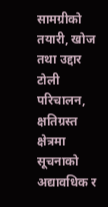सामग्रीको तयारी, खोज तथा उद्दार टोली परिचालन, क्षतिग्रस्त क्षेत्रमा सूचनाको अद्यावधिक र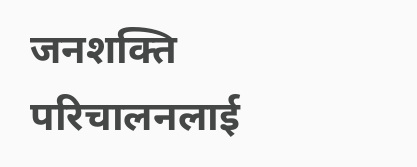जनशक्ति परिचालनलाई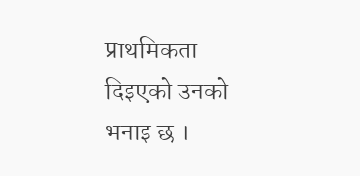प्राथमिकता दिइएको उनको भनाइ छ ।